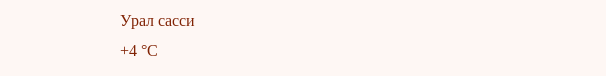Урал сасси
+4 °С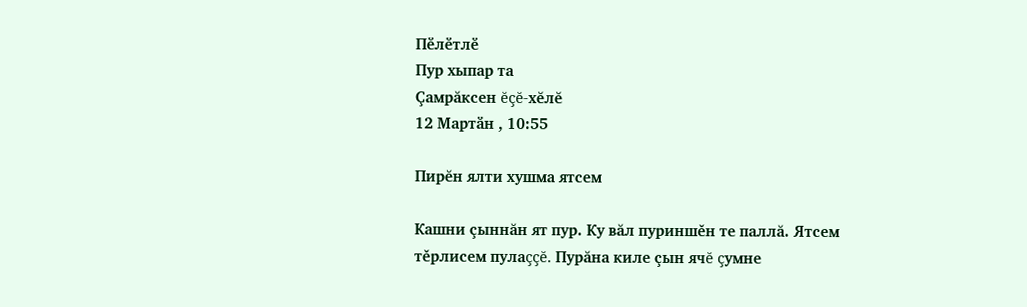Пӗлӗтлӗ
Пур хыпар та
Çамрăксен ĕçĕ-хĕлĕ
12 Мартӑн , 10:55

Пирĕн ялти хушма ятсем

Кашни çыннăн ят пур. Ку вăл пуриншěн те паллă. Ятсем тěрлисем пулаççĕ. Пурăна киле çын ячĕ çумне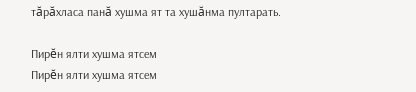тăрăхласа панă хушма ят та хушăнма пултарать.

Пирĕн ялти хушма ятсем
Пирĕн ялти хушма ятсем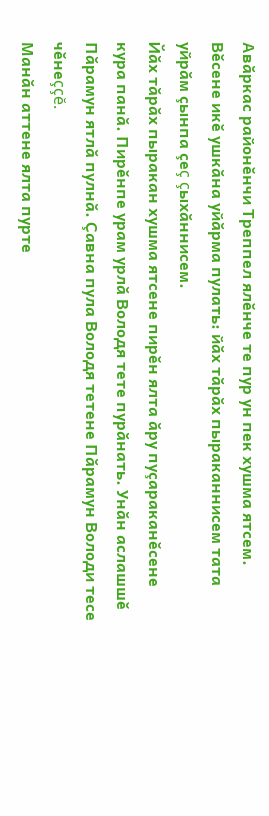Авăркас районĕнчи Треппел ялĕнче те пур ун пек хушма ятсем. Вĕсене икĕ ушкăна уйăрма пулать: йăх тăрăх пыраканнисем тата уйрăм çынпа çеç çыхăннисем.
Йăх тăрăх пыракан хушма ятсене пирĕн ялта ăру пуçараканĕсене кура панă. Пирĕнпе урам урлă Володя тете пурăнать. Унăн аслашшĕ Пăрамун ятлă пулнă. Çавна пула Володя тетене Пăрамун Володи тесе чĕнеççĕ.
Манăн аттене ялта пурте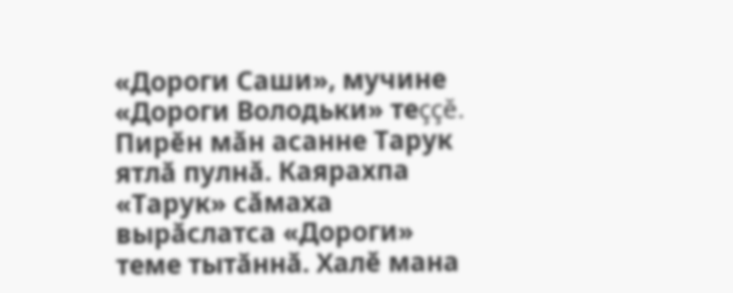«Дороги Саши», мучине «Дороги Володьки» теççĕ. Пирĕн мăн асанне Тарук ятлă пулнă. Каярахпа «Тарук» сăмаха вырăслатса «Дороги» теме тытăннă. Халĕ мана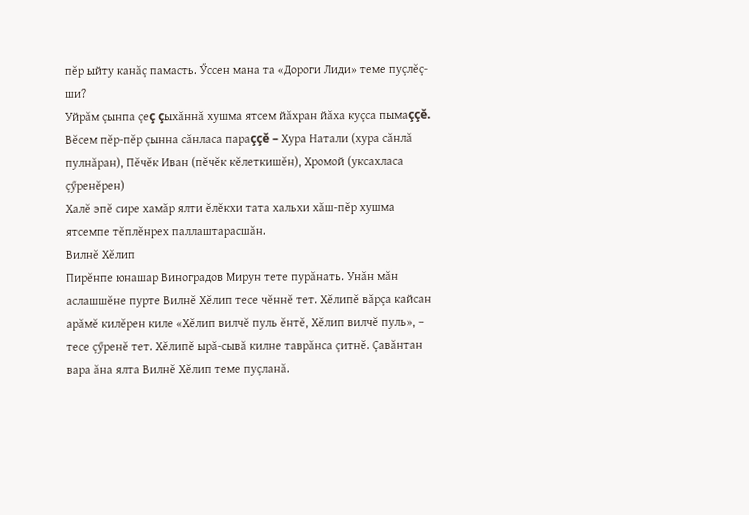пĕр ыйту канăç памасть. Ӳссен мана та «Дороги Лиди» теме пуçлĕç-ши?
Уйрăм çынпа çеç çыхăннă хушма ятсем йăхран йăха куçса пымаççĕ. Вĕсем пĕр-пĕр çынна сăнласа параççĕ – Хура Натали (хура сăнлă пулнăран), Пĕчĕк Иван (пĕчĕк кĕлеткишĕн), Хромой (уксахласа çӳренĕрен)
Халĕ эпĕ сире хамăр ялти ĕлĕкхи тата хальхи хăш-пĕр хушма ятсемпе тĕплĕнрех паллаштарасшăн.
Вилнĕ Хĕлип
Пирĕнпе юнашар Виноградов Мирун тете пурăнать. Унăн мăн аслашшĕне пурте Вилнĕ Хĕлип тесе чĕннĕ тет. Хĕлипĕ вăрçа кайсан арăмĕ килĕрен киле «Хĕлип вилчĕ пуль ĕнтĕ, Хĕлип вилчĕ пуль», – тесе çӳренĕ тет. Хĕлипĕ ырă-сывă килне таврăнса çитнĕ. Çавăнтан вара ăна ялта Вилнĕ Хĕлип теме пуçланă.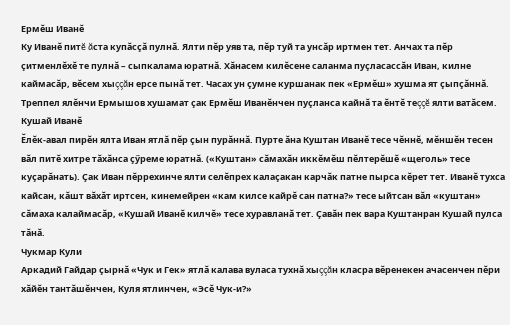Ермĕш Иванĕ
Ку Иванĕ питĕ ăста купăсçă пулнă. Ялти пĕр уяв та, пĕр туй та унсăр иртмен тет. Анчах та пĕр çитменлĕхĕ те пулнă – сыпкалама юратнă. Хăнасем килĕсене саланма пуçласассăн Иван, килне каймасăр, вĕсем хыççăн ерсе пынă тет. Часах ун çумне куршанак пек «Ермĕш» хушма ят çыпçăннă. Треппел ялĕнчи Ермышов хушамат çак Ермĕш Иванĕнчен пуçланса кайнă та ĕнтĕ теççĕ ялти ватăсем.
Кушай Иванĕ
Ĕлĕк-авал пирĕн ялта Иван ятлă пĕр çын пурăннă. Пурте ăна Куштан Иванĕ тесе чĕннĕ, мĕншĕн тесен вăл питĕ хитре тăхăнса çӳреме юратнă. («Куштан» сăмахăн иккĕмĕш пĕлтерĕшĕ «щеголь» тесе куçарăнать). Çак Иван пĕррехинче ялти селĕпрех калаçакан карчăк патне пырса кĕрет тет. Иванĕ тухса кайсан, кăшт вăхăт иртсен, кинемейрен «кам килсе кайрĕ сан патна?» тесе ыйтсан вăл «куштан» сăмаха калаймасăр, «Кушай Иванĕ килчĕ» тесе хуравланă тет. Çавăн пек вара Куштанран Кушай пулса тăнă.
Чукмар Кули
Аркадий Гайдар çырнă «Чук и Гек» ятлă калава вуласа тухнă хыççăн класра вĕренекен ачасенчен пĕри хăйĕн тантăшĕнчен, Куля ятлинчен, «Эсĕ Чук-и?»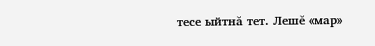тесе ыйтнă тет. Лешĕ «мар»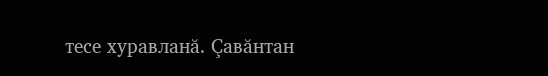тесе хуравланă. Çавăнтан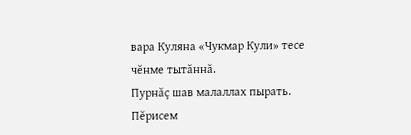вара Куляна «Чукмар Кули» тесе чĕнме тытăннă.
Пурнăç шав малаллах пырать. Пĕрисем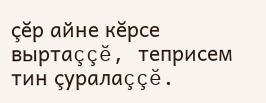çĕр айне кĕрсе выртаççĕ, теприсем тин çуралаççĕ.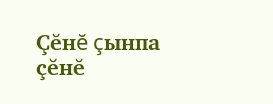Çĕнĕ çынпа çĕнĕ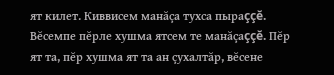ят килет. Киввисем манăçа тухса пыраççĕ. Вĕсемпе пĕрле хушма ятсем те манăçаççĕ. Пĕр ят та, пĕр хушма ят та ан çухалтăр, вĕсене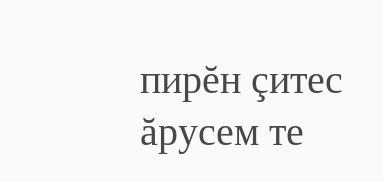пирĕн çитес ăрусем те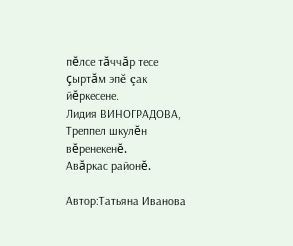пĕлсе тăччăр тесе çыртăм эпĕ çак йĕркесене.
Лидия ВИНОГРАДОВА, Треппел шкулĕн вĕренекенĕ.
Авăркас районĕ.

Автор:Татьяна Иванова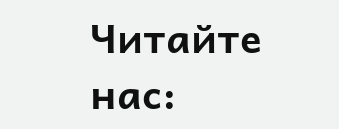Читайте нас: